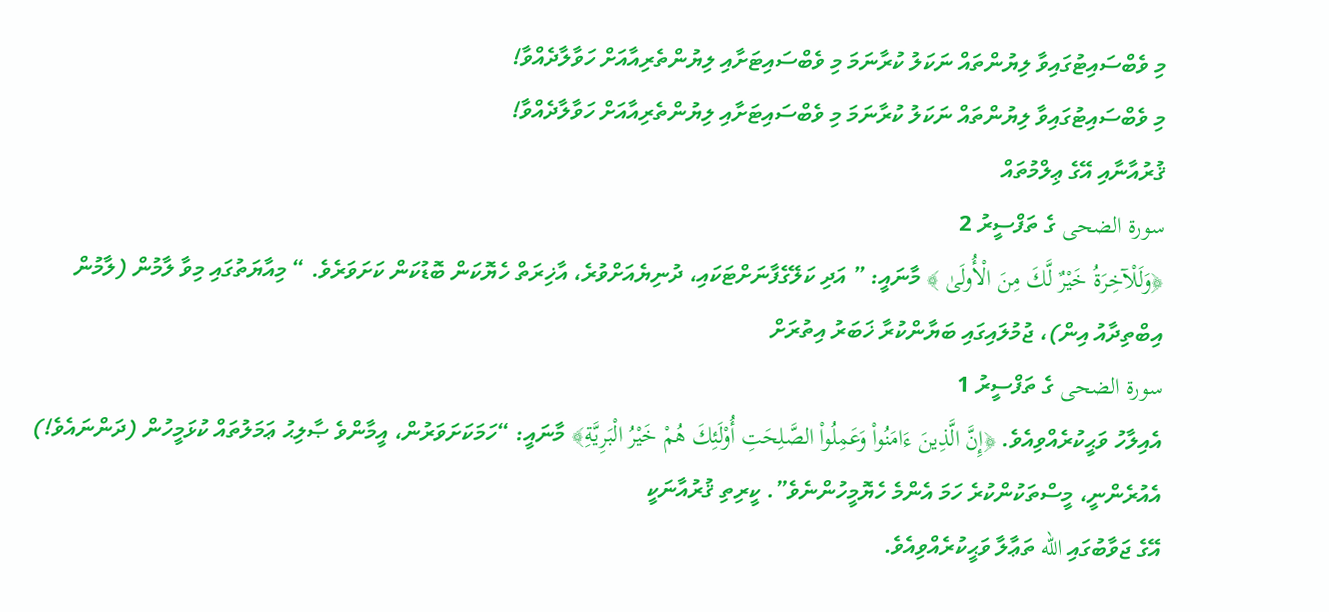މި ވެބްސައިޓުގައިވާ ލިޔުންތައް ނަކަލު ކުރާނަމަ މި ވެބްސައިޓަށާއި ލިޔުންތެރިއާއަށް ހަވާލާދެއްވާ!
މި ވެބްސައިޓުގައިވާ ލިޔުންތައް ނަކަލު ކުރާނަމަ މި ވެބްސައިޓަށާއި ލިޔުންތެރިއާއަށް ހަވާލާދެއްވާ!
ޤުރުއާނާއި އޭގެ ޢިލްމުތައް
سورة الضحى ގެ ތަފްސީރު 2
﴿وَلَلْآخِرَةُ خَيْرٌ لَّكَ مِنَ الْأُولَىٰ ﴾ މާނައީ: ” އަދި ކަލޭގެފާނަށްޓަކައި، ދުނިޔެއަށްވުރެ، އާޚިރަތް ހެޔޮކަން ބޮޑުކަން ކަށަވަރެވެ. “ މިއާޔަތުގައި މިވާ ލާމުން (ލާމުން އިބްތިދާއު އިން)، ޖުމުލައިގައި ބަޔާންކުރާ ޚަބަރު އިތުރަށް
سورة الضحى ގެ ތަފްސީރު 1
އެއިލާހު ވަޙީކުރެއްވިއެވެ. ﴿إِنَّ الَّذِينَ ءَامَنُواْ وَعَمِلُواْ الصَّلِحَتِ أُوْلَئِكَ هُمْ خَيْرُ الْبَرِيَّةِ﴾ މާނައީ: “ހަމަކަށަވަރުން، އީމާންވެ ޞާލިޙު ޢަމަލުތައް ކުޅަމީހުން (ދަންނައެވެ!) އެއުރެންނީ، މީސްތަކުންކުރެ ހަމަ އެންމެ ހެޔޮމީހުންނެވެ”. ކީރިތި ޤުރުއާނަކީ
އޭގެ ޖަވާބުގައި الله ތަޢާލާ ވަޙީކުރެއްވިއެވެ.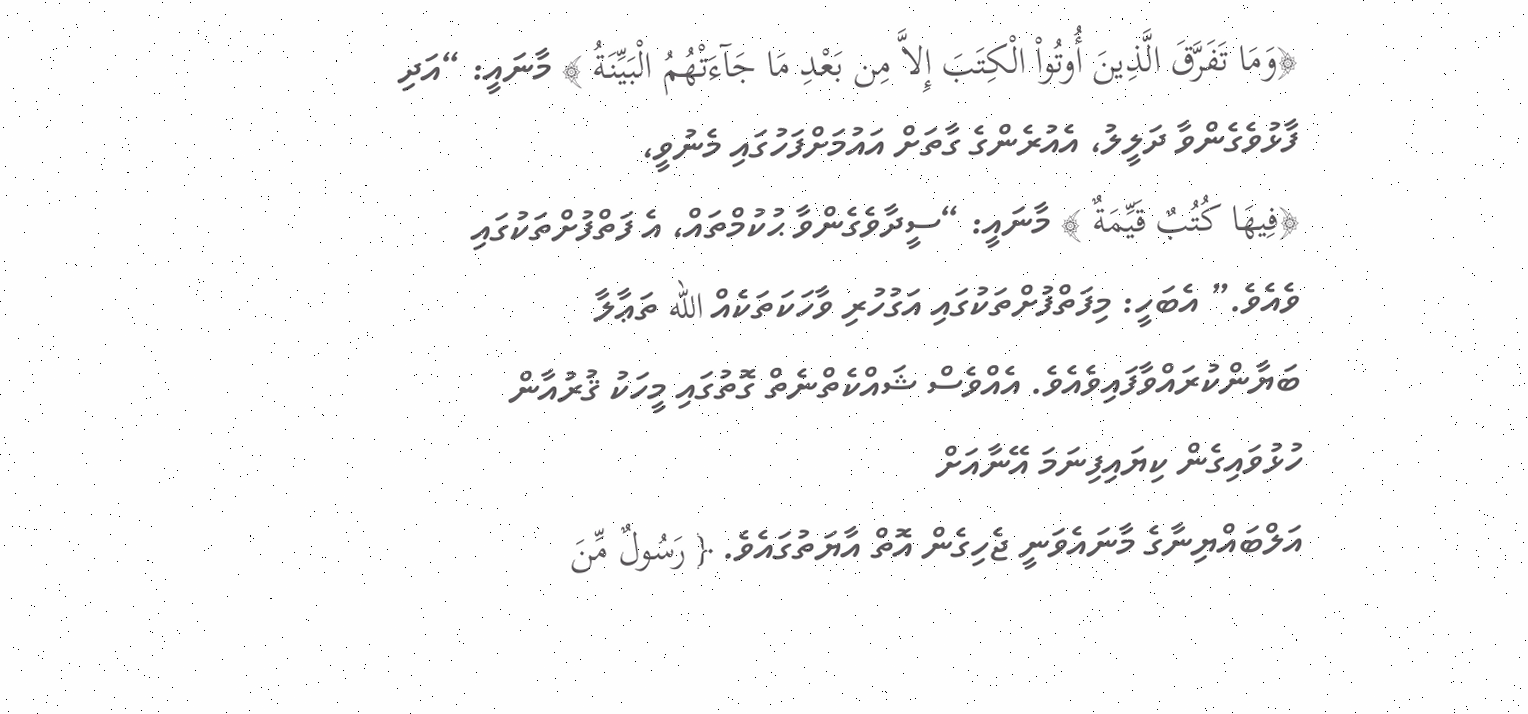﴿وَمَا تَفَرَّقَ الَّذِينَ أُوتُواْ الْكِتَبَ إِلاَّ مِن بَعْدِ مَا جَآءَتْهُمُ الْبَيِّنَةُ ﴾ މާނައީ: “އަދި ފާޅުވެގެންވާ ދަލީލު، އެއުރެންގެ ގާތަށް އައުމަށްފަހުގައި މެނުވީ،
﴿فِيهَا كُتُبٌ قَيِّمَةٌ ﴾ މާނައީ: “ސީދާވެގެންވާ ޙުކުމްތައް، އެ ފަތްފުށްތަކުގައި ވެއެވެ.” އެބަހީ: މިފަތްފުށްތަކުގައި އަގުހުރި ވާހަކަތަކެއް الله ތަޢާލާ ބަޔާންކުރައްވާފައިވެއެވެ. އެއްވެސް ޝައްކެތްނެތް ގޮތުގައި މީހަކު ޤުރުއާން ހުޅުވައިގެން ކިޔައިފިނަމަ އޭނާއަށް
އަލްބައްޔިނާގެ މާނައެވަނީ ޖެހިގެން އޮތް އާޔަތުގައެވެ. ﴿ رَسُولٌ مِّنَ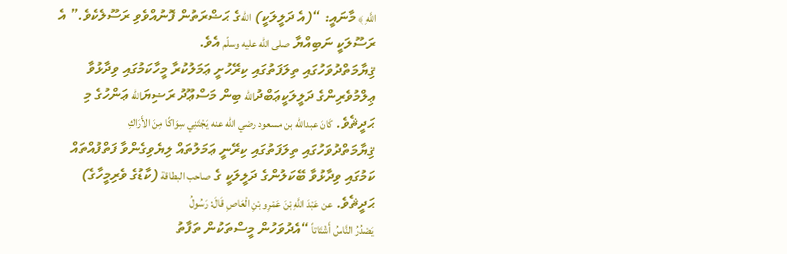اللَّهِ ﴾ މާނައީ: “(އެ ދަލީލަކީ) اللهގެ ޙަޟްރަތުން ފޮނުއްވެވި ރަސޫލެކެވެ.” އެ ރަސޫލަކީ ނަބިއްޔާ صلى الله عليه وسلّم އެވެ.
ޤިޔާމަތްދުވަހުގައި ތިލަފަތުގައި ކިރޭހުށީ ޢަމަލުކުރާ މީހާކަމުގައި ވިދާޅުވާ ޢިލްމުވެރިންގެ ދަލީލަކީޢަބްދުالله ބިން މަސްޢޫދު ރަޟިޔަالله ޢަންހުގެ މި ޙަދީޘެވެ. كَانَ عبدالله بن مسعود رضي الله عنه يَجْتَنِي سِوَاكًا مِنَ الأَرَاكِ
ޤިޔާމަތްދުވަހުގައި ތިލަފަތުގައި ކިރޭނީ ޢަމަލުތައް ލިޔެވިގެންވާ ފަތްފުއްތައް ކަމުގައި ވިދާޅުވާ ބޭކަލުންގެ ދަލީލަކީ ގެ صاحب البطاقة (ކާޑުގެ ވެރިމީހާގެ) ޙަދީޘެވެ. عن عَبْدَ اللَّهِ بْنَ عَمْرِو بْنِ الْعَاصِ قَالَ: رَسُولُ
يَصْدُرُ النَّاسُ أَشْتَاتاً “އެދުވަހުން މީސްތަކުން ތަފާތު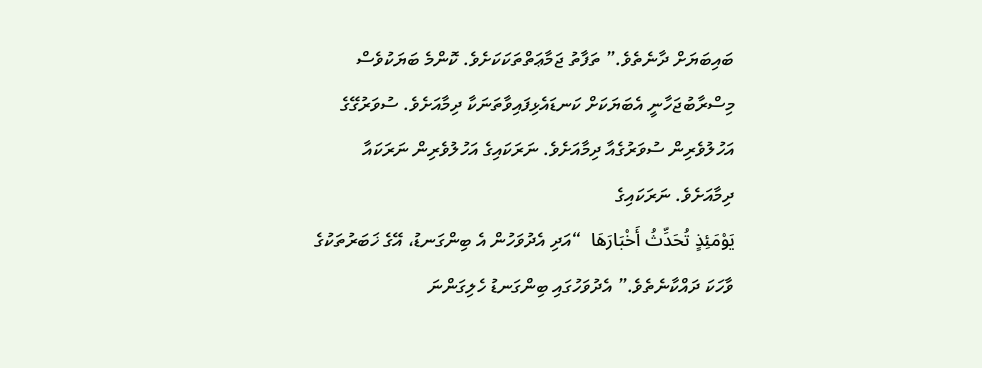ބައިބަޔަށް ދާނެތެވެ.” ތަފާތު ޖަމާޢަތްތަކަކަށެވެ. ކޮންމެ ބަޔަކުވެސް މިސްރާބުޖަހާނީ އެބަޔަކަށް ކަނޑައެޅިފައިވާތަނަކާ ދިމާއަށެވެ. ސުވަރުގޭގެ އަހުލުވެރިން ސުވަރުގެއާ ދިމާއަށެވެ. ނަރަކައިގެ އަހުލުވެރިން ނަރަކައާ ދިމާއަށެވެ. ނަރަކައިގެ
يَوْمَئِذٍ تُحَدِّثُ أَخْبَارَهَا  “އަދި އެދުވަހުން އެ ބިންގަނޑު، އޭގެ ޚަބަރުތަކުގެ ވާހަކަ ދައްކާނެތެވެ.” އެދުވަހުގައި ބިންގަނޑު ހެލިގަންނަ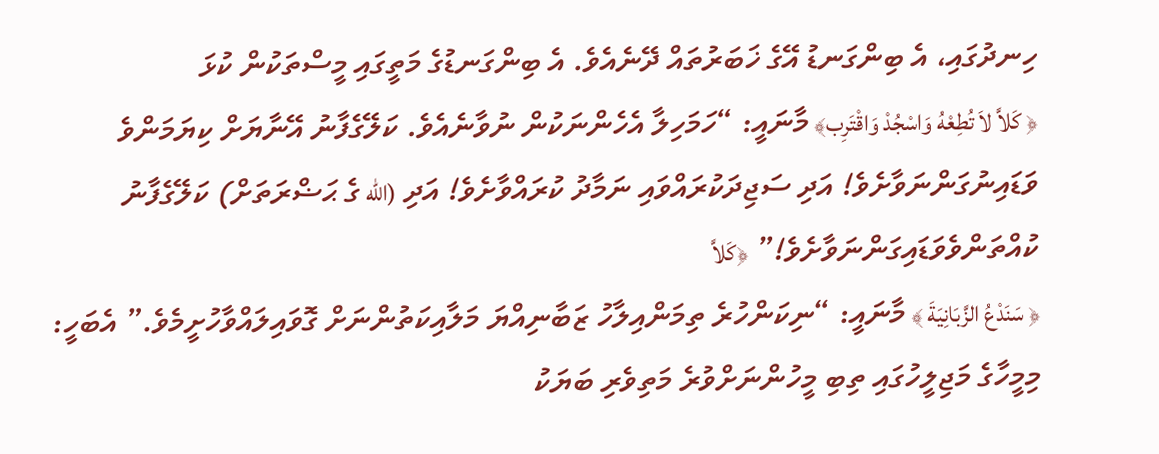ހިނދުގައި، އެ ބިންގަނޑު އޭގެ ޚަބަރުތައް ދޭނެއެވެ. އެ ބިންގަނޑުގެ މަތީގައި މީސްތަކުން ކުޅަ
﴿ كَلاَّ لاَ تُطِعْهُ وَاسْجُدْ وَاقْتَرِب﴾ މާނައީ: “ހަމަހިލާ އެހެންނަކުން ނުވާނެއެވެ. ކަލޭގެފާނު އޭނާޔަށް ކިޔަމަންވެ ވަޑައިނުގަންނަވާށެވެ! އަދި ސަޖިދަކުރައްވައި ނަމާދު ކުރައްވާށެވެ! އަދި (الله ގެ ޙަޟްރަތަށް) ކަލޭގެފާނު ކުއްތަންވެވަޑައިގަންނަވާށެވެ!” ﴿كَلاَّ
﴿ سَنَدْعُ الزَّبَانِيَةَ ﴾ މާނައީ: “ނިކަންހުރެ ތިމަންއިލާހު ޒަބާނިއްޔަ މަލާއިކަތުންނަށް ގޮވައިލައްވާހުށީމެވެ.” އެބަހީ: މިމީހާގެ މަޖިލީހުގައި ތިބި މީހުންނަށްވުރެ މަތިވެރި ބަޔަކު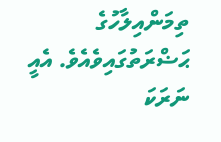ތިމަންއިލާހުގެ ޙަޟްރަތުގައިވެއެވެ. އެއީ ނަރަކަ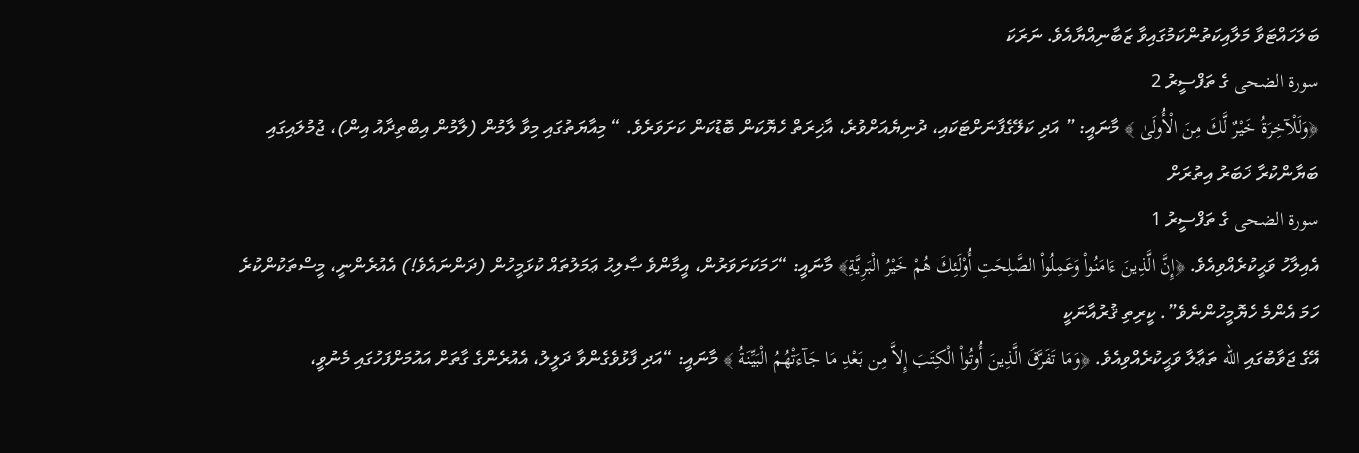ބަލަހައްޓަވާ މަލާއިކަތުންކަމުގައިވާ ޒަބާނިއްޔާއެވެ. ނަރަކަ
سورة الضحى ގެ ތަފްސީރު 2
﴿وَلَلْآخِرَةُ خَيْرٌ لَّكَ مِنَ الْأُولَىٰ ﴾ މާނައީ: ” އަދި ކަލޭގެފާނަށްޓަކައި، ދުނިޔެއަށްވުރެ، އާޚިރަތް ހެޔޮކަން ބޮޑުކަން ކަށަވަރެވެ. “ މިއާޔަތުގައި މިވާ ލާމުން (ލާމުން އިބްތިދާއު އިން)، ޖުމުލައިގައި ބަޔާންކުރާ ޚަބަރު އިތުރަށް
سورة الضحى ގެ ތަފްސީރު 1
އެއިލާހު ވަޙީކުރެއްވިއެވެ. ﴿إِنَّ الَّذِينَ ءَامَنُواْ وَعَمِلُواْ الصَّلِحَتِ أُوْلَئِكَ هُمْ خَيْرُ الْبَرِيَّةِ﴾ މާނައީ: “ހަމަކަށަވަރުން، އީމާންވެ ޞާލިޙު ޢަމަލުތައް ކުޅަމީހުން (ދަންނައެވެ!) އެއުރެންނީ، މީސްތަކުންކުރެ ހަމަ އެންމެ ހެޔޮމީހުންނެވެ”. ކީރިތި ޤުރުއާނަކީ
އޭގެ ޖަވާބުގައި الله ތަޢާލާ ވަޙީކުރެއްވިއެވެ. ﴿وَمَا تَفَرَّقَ الَّذِينَ أُوتُواْ الْكِتَبَ إِلاَّ مِن بَعْدِ مَا جَآءَتْهُمُ الْبَيِّنَةُ ﴾ މާނައީ: “އަދި ފާޅުވެގެންވާ ދަލީލު، އެއުރެންގެ ގާތަށް އައުމަށްފަހުގައި މެނުވީ،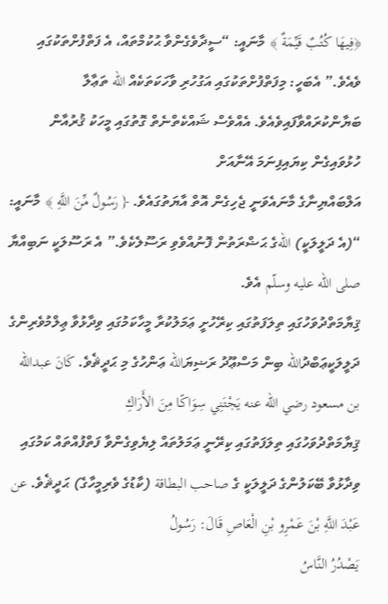﴿فِيهَا كُتُبٌ قَيِّمَةٌ ﴾ މާނައީ: “ސީދާވެގެންވާ ޙުކުމްތައް، އެ ފަތްފުށްތަކުގައި ވެއެވެ.” އެބަހީ: މިފަތްފުށްތަކުގައި އަގުހުރި ވާހަކަތަކެއް الله ތަޢާލާ ބަޔާންކުރައްވާފައިވެއެވެ. އެއްވެސް ޝައްކެތްނެތް ގޮތުގައި މީހަކު ޤުރުއާން ހުޅުވައިގެން ކިޔައިފިނަމަ އޭނާއަށް
އަލްބައްޔިނާގެ މާނައެވަނީ ޖެހިގެން އޮތް އާޔަތުގައެވެ. ﴿ رَسُولٌ مِّنَ اللَّهِ ﴾ މާނައީ: “(އެ ދަލީލަކީ) اللهގެ ޙަޟްރަތުން ފޮނުއްވެވި ރަސޫލެކެވެ.” އެ ރަސޫލަކީ ނަބިއްޔާ صلى الله عليه وسلّم އެވެ.
ޤިޔާމަތްދުވަހުގައި ތިލަފަތުގައި ކިރޭހުށީ ޢަމަލުކުރާ މީހާކަމުގައި ވިދާޅުވާ ޢިލްމުވެރިންގެ ދަލީލަކީޢަބްދުالله ބިން މަސްޢޫދު ރަޟިޔަالله ޢަންހުގެ މި ޙަދީޘެވެ. كَانَ عبدالله بن مسعود رضي الله عنه يَجْتَنِي سِوَاكًا مِنَ الأَرَاكِ
ޤިޔާމަތްދުވަހުގައި ތިލަފަތުގައި ކިރޭނީ ޢަމަލުތައް ލިޔެވިގެންވާ ފަތްފުއްތައް ކަމުގައި ވިދާޅުވާ ބޭކަލުންގެ ދަލީލަކީ ގެ صاحب البطاقة (ކާޑުގެ ވެރިމީހާގެ) ޙަދީޘެވެ. عن عَبْدَ اللَّهِ بْنَ عَمْرِو بْنِ الْعَاصِ قَالَ: رَسُولُ
يَصْدُرُ النَّاسُ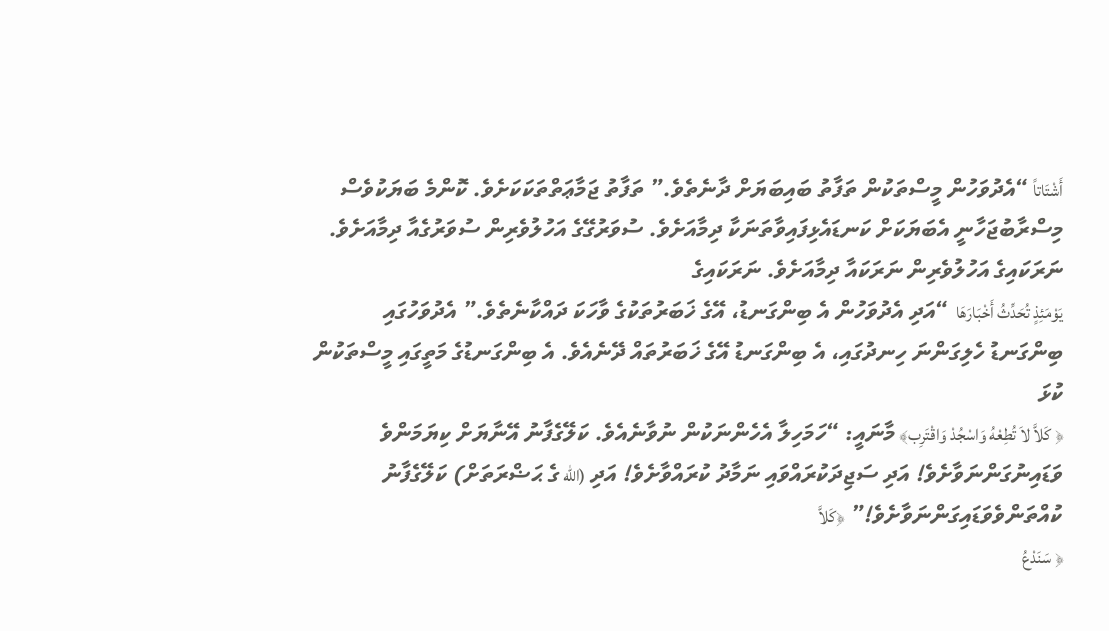أَشْتَاتاً “އެދުވަހުން މީސްތަކުން ތަފާތު ބައިބަޔަށް ދާނެތެވެ.” ތަފާތު ޖަމާޢަތްތަކަކަށެވެ. ކޮންމެ ބަޔަކުވެސް މިސްރާބުޖަހާނީ އެބަޔަކަށް ކަނޑައެޅިފައިވާތަނަކާ ދިމާއަށެވެ. ސުވަރުގޭގެ އަހުލުވެރިން ސުވަރުގެއާ ދިމާއަށެވެ. ނަރަކައިގެ އަހުލުވެރިން ނަރަކައާ ދިމާއަށެވެ. ނަރަކައިގެ
يَوْمَئِذٍ تُحَدِّثُ أَخْبَارَهَا  “އަދި އެދުވަހުން އެ ބިންގަނޑު، އޭގެ ޚަބަރުތަކުގެ ވާހަކަ ދައްކާނެތެވެ.” އެދުވަހުގައި ބިންގަނޑު ހެލިގަންނަ ހިނދުގައި، އެ ބިންގަނޑު އޭގެ ޚަބަރުތައް ދޭނެއެވެ. އެ ބިންގަނޑުގެ މަތީގައި މީސްތަކުން ކުޅަ
﴿ كَلاَّ لاَ تُطِعْهُ وَاسْجُدْ وَاقْتَرِب﴾ މާނައީ: “ހަމަހިލާ އެހެންނަކުން ނުވާނެއެވެ. ކަލޭގެފާނު އޭނާޔަށް ކިޔަމަންވެ ވަޑައިނުގަންނަވާށެވެ! އަދި ސަޖިދަކުރައްވައި ނަމާދު ކުރައްވާށެވެ! އަދި (الله ގެ ޙަޟްރަތަށް) ކަލޭގެފާނު ކުއްތަންވެވަޑައިގަންނަވާށެވެ!” ﴿كَلاَّ
﴿ سَنَدْعُ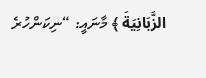الزَّبَانِيَةَ ﴾ މާނައީ: “ނިކަންހުރެ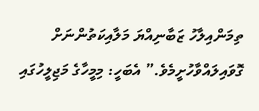ތިމަންއިލާހު ޒަބާނިއްޔަ މަލާއިކަތުންނަށް ގޮވައިލައްވާހުށީމެވެ.” އެބަހީ: މިމީހާގެ މަޖިލީހުގައި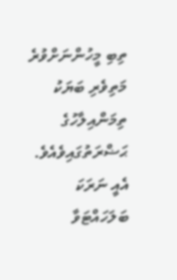ތިބި މީހުންނަށްވުރެ މަތިވެރި ބަޔަކު ތިމަންއިލާހުގެ ޙަޟްރަތުގައިވެއެވެ. އެއީ ނަރަކަ ބަލަހައްޓަވާ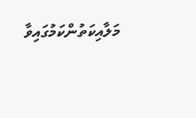މަލާއިކަތުންކަމުގައިވާ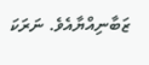ޒަބާނިއްޔާއެވެ. ނަރަކަ